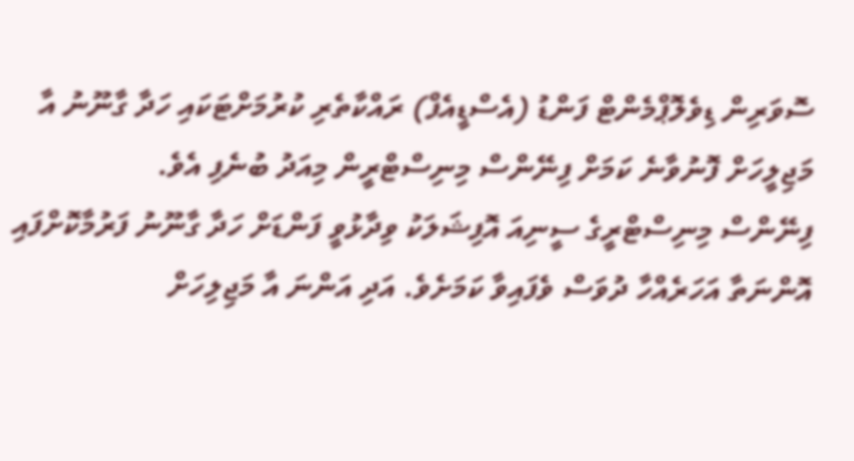ސޮވަރިން ޑިވެލޮޕްމެންޓް ފަންޑު (އެސްޑީއެފް) ރައްކާތެރި ކުރުމަށްޓަކައި ހަދާ ގާނޫނު އާ މަޖިލީހަށް ފޮނުވާނެ ކަމަށް ފިނޭންސް މިނިސްޓްރީން މިއަދު ބުނެފި އެވެ.
ފިނޭންސް މިނިސްޓްރީގެ ސީނިއަ އޮފިޝަލަކު ވިދާޅުވީ ފަންޑަށް ހަދާ ގާނޫނު ފަރުމާކޮށްފައި އޮންނަތާ އަހަރެއްހާ ދުވަސް ވެފައިވާ ކަމަށެވެ. އަދި އަންނަ އާ މަޖިލިހަށް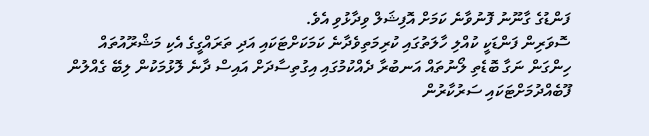ފަންޑުގެ ގާނޫނު ފޮނުވާނެ ކަމަށް އޮފިޝަލް ވިދާޅުވި އެވެ.
ސޮވަރިން ފަންޑަކީ ކުއްލި ހާލަތުގައި ކުރިމަތިވެދާނެ ކަމަކަށްޓަކައި އަދި ތަރައްގީގެ އެކި މަޝްރޫއުތައް ހިންގަން ނަގާ ބޮޑެތި ލޯނުތައް އަނބުރާ ދެއްކުމުގައި އިގުތިސާދަށް އައިސް ދާނެ ލޮޅުމަކުން ލިބޭ ގެއްލުން ފޫބެއްދުމަށްޓަކައި ސަރުކާރުން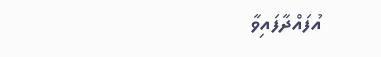އުފައްދާފައިވާ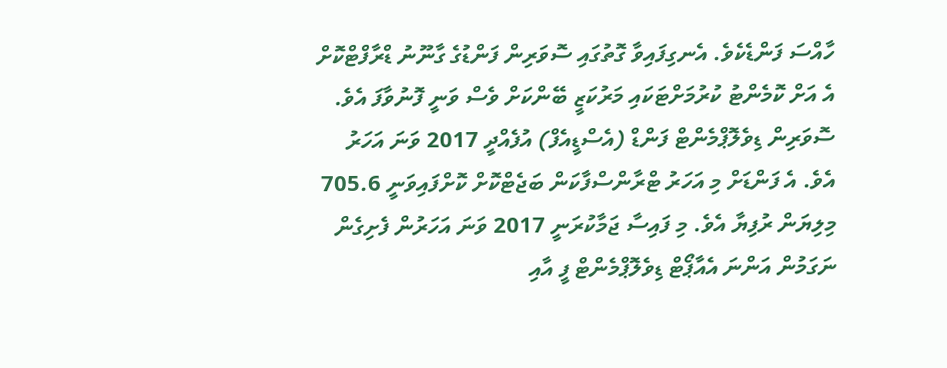ހާއްސަ ފަންޑެކެވެ. އެނގިފައިވާ ގޮތުގައި ސޮވަރިން ފަންޑުގެ ގާނޫނު ޑްރާފްޓްކޮށް އެ އަށް ކޮމެންޓު ކުރުމަށްޓަކައި މަރުކަޒީ ބޭންކަށް ވެސް ވަނީ ފޮނުވާފަ އެވެ.
ސޮވަރިން ޑިވެލޮޕްމެންޓް ފަންޑް (އެސްޑީއެފް) އުފެއްދީ 2017 ވަނަ އަހަރު އެވެ. އެ ފަންޑަށް މި އަހަރު ޓްރާންސްފާކަން ބަޖެޓްކޮށް ކޮށްފައިވަނީ 705.6 މިލިޔަން ރުފިޔާ އެވެ. މި ފައިސާ ޖަމާކުރަނީ 2017 ވަނަ އަހަރުން ފެށިގެން ނަގަމުން އަންނަ އެއާޕޯޓް ޑިވެލޮޕްމެންޓް ފީ އާއި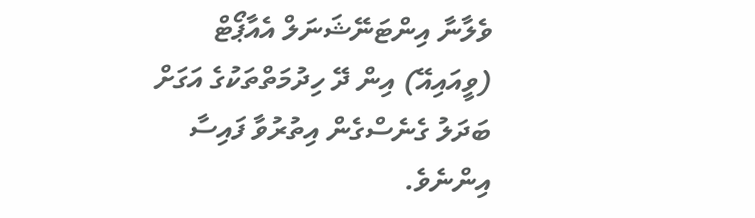ވެލާނާ އިންޓަނޭޝަނަލް އެއާޕޯޓް (ވީއައިއޭ) އިން ދޭ ހިދުމަތްތަކުގެ އަގަށް ބަދަލު ގެނެސްގެން އިތުރުވާ ފައިސާ އިންނެވެ.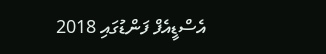އެސްޑީއެފް ފަންޑުގައި 2018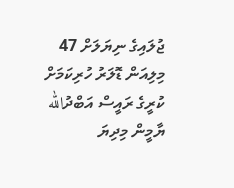ޖުލައިގެ ނިޔަލަށް 47 މިލިއަން ޑޮލަރު ހުރިކަމަށް ކުރީގެ ރައީސް އަބްދުالله ޔާމީން މިދިޔަ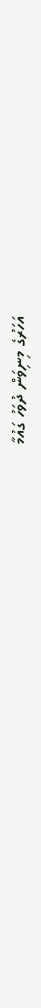އަހަރުގެ މިނިވަން ދުވަހު ގައުމާ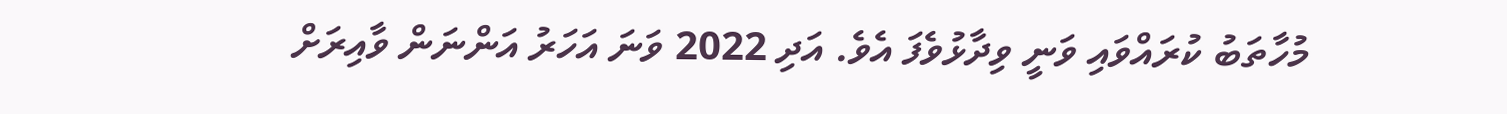މުހާތަބު ކުރައްވައި ވަނީ ވިދާޅުވެފަ އެވެ. އަދި 2022 ވަނަ އަހަރު އަންނަން ވާއިރަށް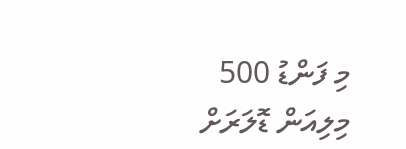މި ފަންޑު 500 މިލިއަން ޑޮލަރަށް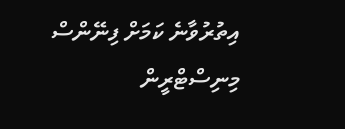އިތުރުވާނެ ކަމަށް ފިނޭންސް މިނިސްޓްރީން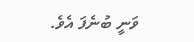ވަނީ ބުނެފަ އެވެ.